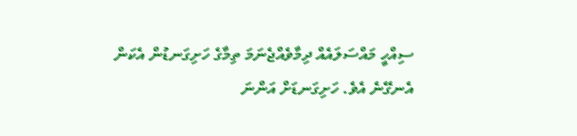ސިއްހީ މައްސަލައެއް ދިމާވެއްޖެނަމަ ތިމާގެ ހަށިގަނޑުން އެކަން އެނގޭނެ އެވެ. ހަށިގަނޑަށް އަންނަ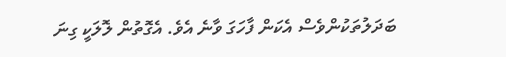ބަދަލުތަކުންވެސް އެކަން ފާހަގަ ވާނެ އެވެ. އެގޮތުން ލޮލަކީ ގިނަ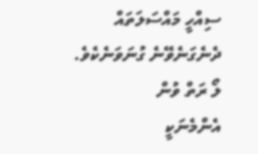ސިއްހީ މައްސަލަތައް ދެނެގަނެވޭނެ ގުނަވަނެކެވެ.
ލޯ ރަތް ވުން
އެންމެނަކީ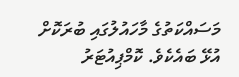މަސައްކަތުގެ މާހައުލުގައި ބުރަކޮށް އުޅޭ ބައެކެވެ. ކޮމްޕިއުޓަރު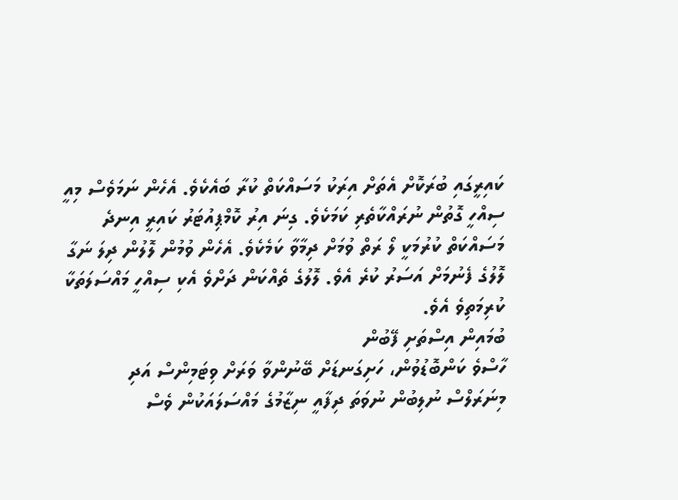ކައިރީގައި ބުރަކޮށް އެތަށް އިރަކު މަސައްކަތް ކުރާ ބައެކެވެ. އެހެން ނަމަވެސް މިއީ ސިއްހީ ގޮތުން ނުރައްކާތެރި ކަމަކެވެ. ގިނަ އިރު ކޮމްޕިއުޓަރު ކައިރީ އިނދެ މަސައްކަތް ކުރުމަކީ ލޯ ރަތް ވުމަށް ދިމާވާ ކަމެކެވެ. އެހެން ވުމުން ލޮލުން ދިލަ ނަގާ ލޮލުގެ ފެނުމަށް އަސަރު ކުރެ އެވެ. ލޮލުގެ ތެއްކަން ދަށްވެ އެކި ސިއްހީ މައްސަލަތަކާ ކުރިމަތިވެ އެވެ.
ބުމައިން އިސްތަށި ފޭބުން
ހާސްވެ ކަންބޮޑުވުން، ހަށިގަނޑަށް ބޭނުންވާ ވަރަށް ވިޓަމިންސް އަދި މިނަރަލްސް ނުލިބުން ނުވަތަ ދިފާއީ ނިޒާމުގެ މައްސަލައަކުން ވެސް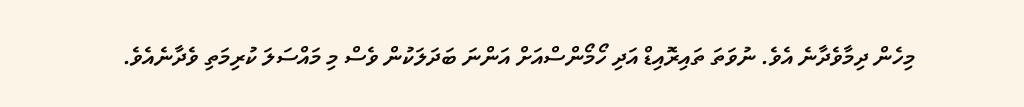މިހެން ދިމާވެދާނެ އެވެ. ނުވަތަ ތައިރޮއިޑް އަދި ހޯމޯންސްއަށް އަންނަ ބަދަލަކުން ވެސް މި މައްސަލަ ކުރިމަތި ވެދާނެއެވެ.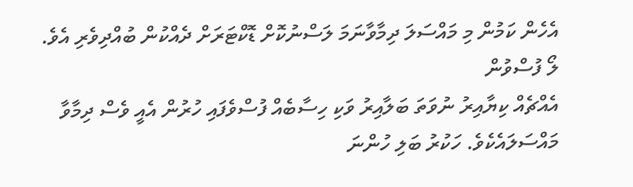އެހެން ކަމުން މި މައްސަލަ ދިމާވާނަމަ ލަސްނުކޮށް ޑޮކްޓަރަށް ދެއްކުން ބުއްދިވެރި އެވެ.
ލޯ ފުސްވުން
އެއްޗެއް ކިޔާއިރު ނުވަތަ ބަލާއިރު ވަކި ހިސާބެއް ފުސްވެފައި ހުރުން އެއީ ވެސް ދިމާވާ މައްސަލައެކެވެ. ހަކުރު ބަލި ހުންނަ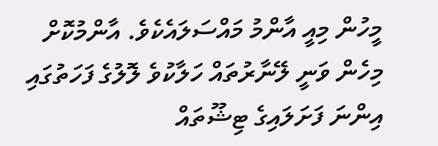މީހުން މިއީ އާންމު މައްސަލައެކެވެ. އާންމުކޮށް މިހެން ވަނީ ލޭނާރުތައް ހަލާކުވެ ލޮލުގެ ފަހަތުގައި އިންނަ ފަށަލައިގެ ޓިޝޫތައް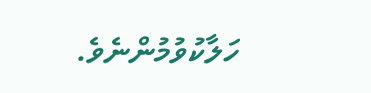ހަލާކުވުމުންނެވެ.